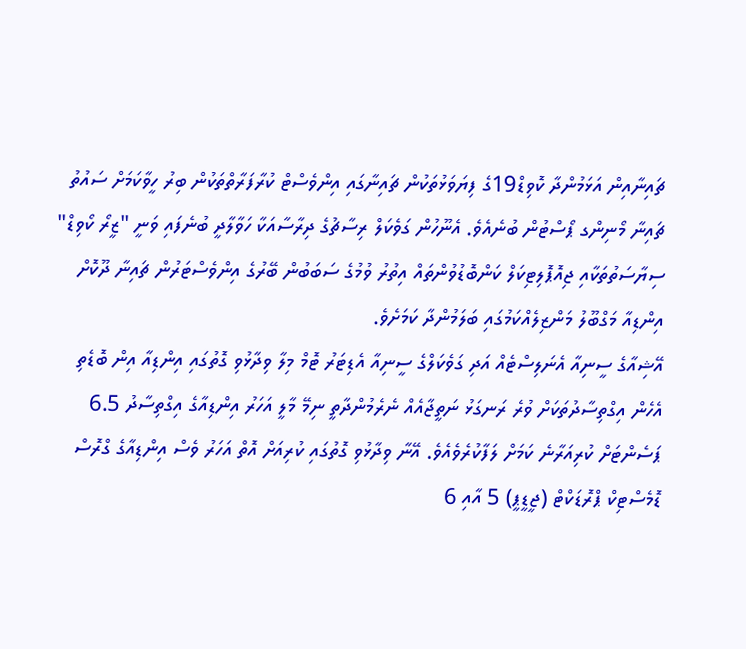ޗައިނާއިން އަޅަމުންދާ ކޮވިޑް19ގެ ފިޔަވަޅުތަކުން ޗައިނާގައި އިންވެސްޓް ކުރާފަރާތްތަކުން ބިރު ހީވާކަމަށް ސައުތު ޗައިނާ މޯނިންގ ޕޯސްޓުން ބުނެއެވެ. އެނޫހުން ގަވެކަލް ރިސާޗުގެ ދިރާސާއަކާ ހަވާލާދީ ބުނެފައި ވަނީ "ޒީރޯ ކޯވިޑް" ސިޔާސަތުތަކާއި ޖިއޮޕޮލިޓިކަލް ކަންބޮޑުވުންތައް އިތުރު ވުމުގެ ސަބަބުން ބޭރުގެ އިންވެސްޓަރުން ޗައިނާ ދޫކޮށް އިންޑިއާ މަގްބޫލު މަންޒިލެއްކަމުގައި ބަލަމުންދާ ކަމަށެވެ.
އޭޝިއާގެ ސީނިއާ އެނަލިސްޓެއް އަދި ގަވެކަލްގެ ސީނިއާ އެޑިޓަރު ޓޮމް މިލާ ވިދާޅުވި ގޮތުގައި އިންޑިއާ އިން ބޮޑެތި އެހެން އިގްތިސާދުތަކަށް ވުރެ ރަނގަޅު ނަތީޖާއެއް ނެރެމުންދާތީ ނިމޭ މާލީ އަހަރު އިންޑިއާގެ އިގްތިސާދު 6.5 ޕަސެންޓަށް ކުރިއަރާނެ ކަމަށް ލަފާކުރެވެއެވެ. އޭނާ ވިދާޅުވި ގޮތުގައި ކުރިއަށް އޮތް އަހަރު ވެސް އިންޑިއާގެ ގްރޮސް ޑޮމެސްޓިކް ޕްރޮޑަކްޓް (ޖީޑީޕީ) 5 އާއި 6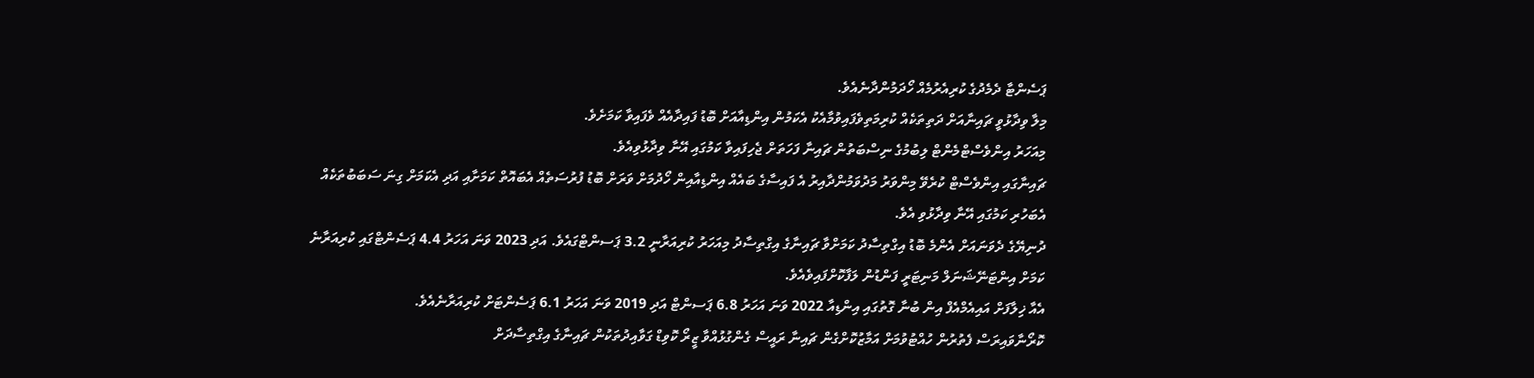ޕަސެންޓާ ދެމެދުގެ ކުރިއެރުމެއް ހޯދަމުންދާނެއެވެ.
މިލާ ވިދާޅުވީ ޗައިނާއަށް ދަތިތަކެއް ކުރިމަތިވެފައިވުމާއެކު އެކަމުން އިންޑިއާއަށް ބޮޑު ފައިދާއެއް ވެފައިވާ ކަމަށެވެ.
މިއަހަރު އިންވެސްޓްމެންޓް ލިބުމުގެ ނިސްބަތުން ޗައިނާ ފަހަތަށް ޖެހިފައިވާ ކަމުގައި އޭނާ ވިދާޅުވިއެވެ.
ޗައިނާގައި އިންވެސްޓް ކުރެވޭ މިންވަރު މަދުވަމުންދާއިރު އެ ފައިސާގެ ބައެއް އިންޑިއާއިން ހޯދުމަށް ވަރަށް ބޮޑު ފުރުސަތެއް އެބައޮތް ކަމަށާއި އަދި އެކަމަށް ގިނަ ސަބަބުތަކެއް އެބަހުރި ކަމުގައި އޭނާ ވިދާޅުވި އެވެ.
ދުނިޔޭގެ ދެވަނައަށް އެންމެ ބޮޑު އިގްތިސާދު ކަމަށްވާ ޗައިނާގެ އިގްތިސާދު މިއަހަރު ކުރިއަރާނީ 3.2 ޕަސންޓްގައެވެ. އަދި 2023 ވަނަ އަހަރު 4.4 ޕަސެންޓްގައި ކުރިއަރާނެ ކަމަށް އިންޓަނޭޝަނަލް މަނިޓަރީ ފަންޑުން ލަފާކޮށްފައިވެއެވެ.
އެއާ ޚިލާފަށް އައިއެމްއެފް އިން ބުނާ ގޮތުގައި އިންޑިއާ 2022 ވަނަ އަހަރު 6.8 ޕަސންޓް އަދި 2019 ވަނަ އަހަރު 6.1 ޕަސެންޓަށް ކުރިއަރާނެއެވެ.
ކޮރޯނާވައިރަސް ފެތުރުން ހުއްޓުވުމަށް އަމާޒުކޮށްގެން ޗައިނާ ރައީސް ގެންގުޅުއްވާ ޒީރޯ ކޮވިޑް ގަވާއިދުތަކުން ޗައިނާގެ އިގްތިސާދަށް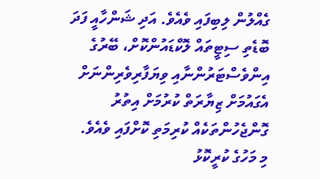ގެއްލުން ލިބިފައި ވެއެވެ. އަދި ޝަންހާއީ ފަދަ ބޮޑެތި ސިޓީތައް ލޮކްޑައުންކޮށް، ބޭރުގެ އިންވެސްޓަރުންނާއި ވިޔަފާރިވެރިންނަށް އެގައުމަށް ޒިޔާރަތް ކުރުމަށް އިތުރު ގޮންޖެހުންތަކެއް ކުރިމަތި ކޮށްފައި ވެއެވެ.
މި މަހުގެ ކުރީކޮޅު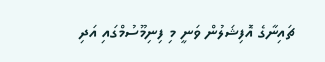ޗައިނާގެ އޮފިޝަލުން ވަނީ މި ފިނިމޫސުމްގައި އަދި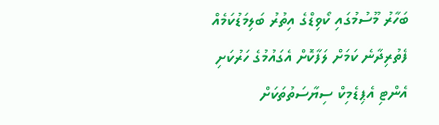ބަހާރު މޫސުމުގައި ކޯވިޑްގެ އިތުރު ބަލިމަޑުކަމެއް ފެތުރިދާނެ ކަމަށް ލަފާކޮށް އެގައުމުގެ ހަރުކަށި އެންޓި އެޕިޑެމިކް ސިޔާސަތުތަކަށް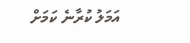އަމަލު ކުރާނެ ކަމަށް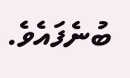ބުނެފައެވެ.